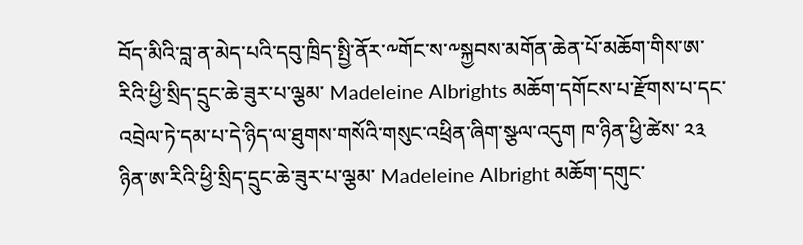བོད་མིའི་བླ་ན་མེད་པའི་དབུ་ཁྲིད་སྤྱི་ནོར་༸གོང་ས་༸སྐྱབས་མགོན་ཆེན་པོ་མཆོག་གིས་ཨ་རིའི་ཕྱི་སྲིད་དྲུང་ཆེ་ཟུར་པ་ལྕམ་ Madeleine Albrights མཆོག་དགོངས་པ་རྫོགས་པ་དང་འབྲེལ་ཏེ་དམ་པ་དེ་ཉིད་ལ་ཐུགས་གསོའི་གསུང་འཕྲིན་ཞིག་སྩལ་འདུག ཁ་ཉིན་ཕྱི་ཚེས་ ༢༣ ཉིན་ཨ་རིའི་ཕྱི་སྲིད་དྲུང་ཆེ་ཟུར་པ་ལྕམ་ Madeleine Albright མཆོག་དགུང་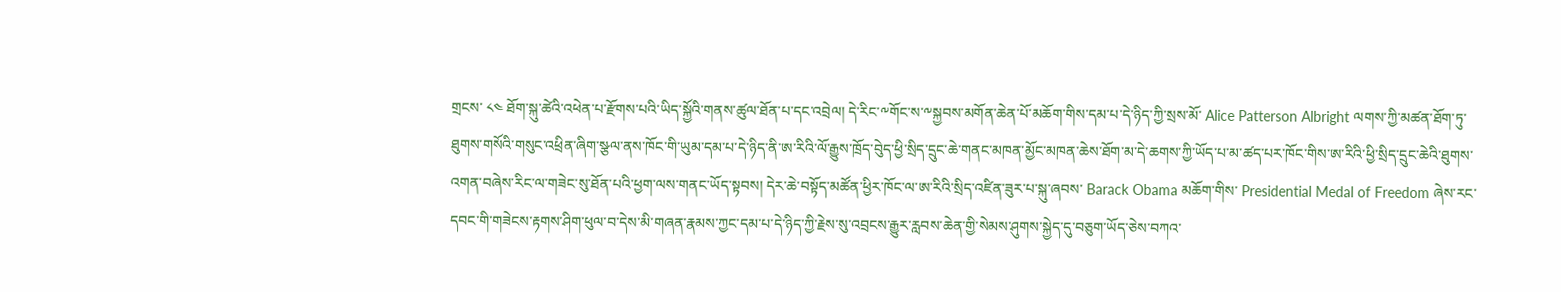གྲངས་ ༨༤ ཐོག་སྐུ་ཚེའི་འཕེན་པ་རྫོགས་པའི་ཡིད་སྐྱོའི་གནས་ཚུལ་ཐོན་པ་དང་འབྲེལ། དེ་རིང་༸གོང་ས་༸སྐྱབས་མགོན་ཆེན་པོ་མཆོག་གིས་དམ་པ་དེ་ཉིད་ཀྱི་སྲས་མོ་ Alice Patterson Albright ལགས་ཀྱི་མཚན་ཐོག་ཏུ་ཐུགས་གསོའི་གསུང་འཕྲིན་ཞིག་སྩལ་ནས་ཁོང་གི་ཡུམ་དམ་པ་དེ་ཉིད་ནི་ཨ་རིའི་ལོ་རྒྱུས་ཁྲོད་བེུད་ཕྱི་སྲིད་དྲུང་ཆེ་གནང་མཁན་མྱོང་མཁན་ཆེས་ཐོག་མ་དེ་ཆགས་ཀྱི་ཡོད་པ་མ་ཚད་པར་ཁོང་གིས་ཨ་རིའི་ཕྱི་སྲིད་དྲུང་ཆེའི་ཐུགས་འགན་བཞེས་རིང་ལ་གཟེང་སུ་ཐོན་པའི་ཕྱག་ལས་གནང་ཡོད་སྟབས། དེར་ཆེ་བསྟོད་མཚོན་ཕྱིར་ཁོང་ལ་ཨ་རིའི་སྲིད་འཛིན་ཟུར་པ་སྐུ་ཞབས་ Barack Obama མཆོག་གིས་ Presidential Medal of Freedom ཞེས་རང་དབང་གི་གཟེངས་རྟགས་ཤིག་ཕུལ་བ་དེས་མི་གཞན་རྣམས་ཀྱང་དམ་པ་དེ་ཉིད་ཀྱི་རྗེས་སུ་འབྲངས་རྒྱུར་རླབས་ཆེན་གྱི་སེམས་ཤུགས་སྐྱེད་དུ་བཅུག་ཡོད་ཅེས་བཀའ་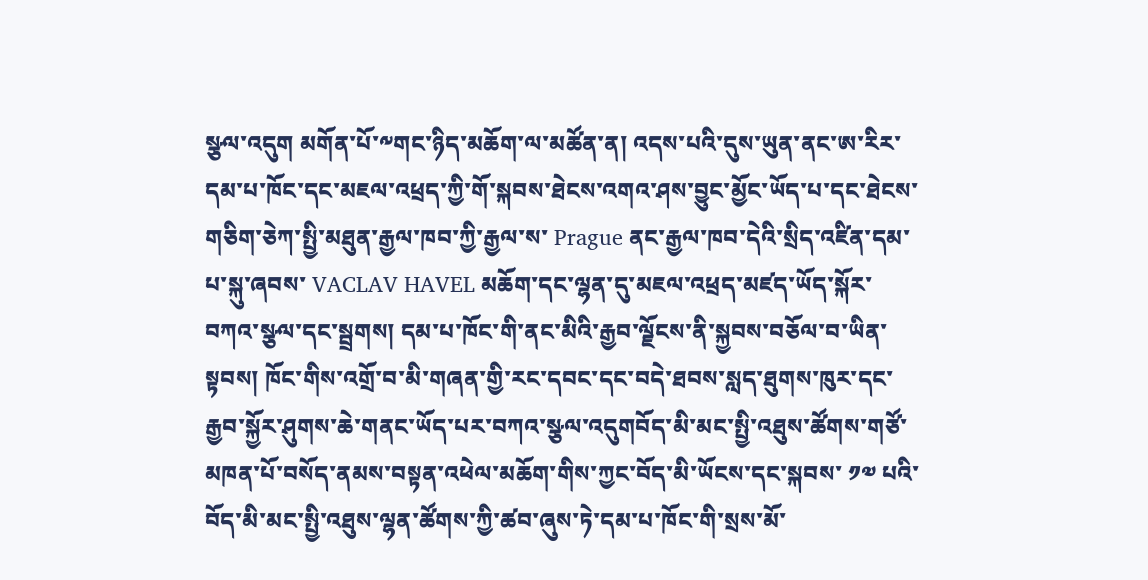སྩལ་འདུག མགོན་པོ་༸གང་ཉིད་མཆོག་ལ་མཚོན་ན། འདས་པའི་དུས་ཡུན་ནང་ཨ་རིར་དམ་པ་ཁོང་དང་མཇལ་འཕྲད་ཀྱི་གོ་སྐབས་ཐེངས་འགའ་ཤས་བྱུང་མྱོང་ཡོད་པ་དང་ཐེངས་གཅིག་ཅེཀ་སྤྱི་མཐུན་རྒྱལ་ཁབ་ཀྱི་རྒྱལ་ས་ Prague ནང་རྒྱལ་ཁབ་དེའི་སྲིད་འཛིན་དམ་པ་སྐུ་ཞབས་ VACLAV HAVEL མཆོག་དང་ལྷན་དུ་མཇལ་འཕྲད་མཛད་ཡོད་སྐོར་བཀའ་སྩལ་དང་སྦྲགས། དམ་པ་ཁོང་གི་ནང་མིའི་རྒྱབ་ལྗོངས་ནི་སྐྱབས་བཅོལ་བ་ཡིན་སྟབས། ཁོང་གིས་འགྲོ་བ་མི་གཞན་གྱི་རང་དབང་དང་བདེ་ཐབས་སླད་ཐུགས་ཁུར་དང་རྒྱབ་སྐྱོར་ཤུགས་ཆེ་གནང་ཡོད་པར་བཀའ་སྩལ་འདུགབོད་མི་མང་སྤྱི་འཐུས་ཚོགས་གཙོ་མཁན་པོ་བསོད་ནམས་བསྟན་འཕེལ་མཆོག་གིས་ཀྱང་བོད་མི་ཡོངས་དང་སྐབས་ ༡༧ པའི་བོད་མི་མང་སྤྱི་འཐུས་ལྷན་ཚོགས་ཀྱི་ཚབ་ཞུས་ཏེ་དམ་པ་ཁོང་གི་སྲས་མོ་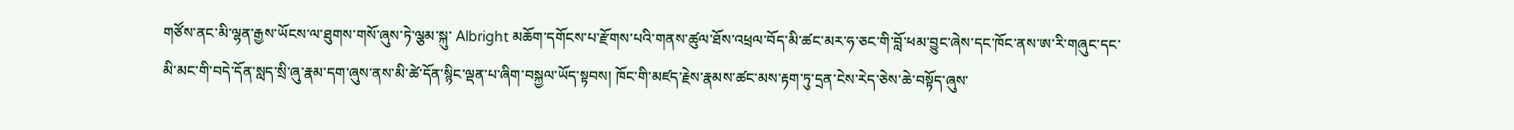གཙོས་ནང་མི་ལྷན་རྒྱས་ཡོངས་ལ་ཐུགས་གསོ་ཞུས་ཏེ་ལྕམ་སྐུ་ Albright མཆོག་དགོངས་པ་རྫོགས་པའི་གནས་ཚུལ་ཐོས་འཕྲལ་བོད་མི་ཚང་མར་ཧ་ཅང་གི་བློ་ཕམ་བྱུང་ཞེས་དང་ཁོང་ནས་ཨ་རི་གཞུང་དང་མི་མང་གི་བདེ་དོན་སླད་སྲི་ཞུ་རྣམ་དག་ཞུས་ནས་མི་ཚེ་དོན་སྙིང་ལྡན་པ་ཞིག་བསྐྱལ་ཡོད་སྟབས། ཁོང་གི་མཛད་རྗེས་རྣམས་ཚང་མས་རྟག་ཏུ་དྲན་ངེས་རེད་ཅེས་ཆེ་བསྟོད་ཞུས་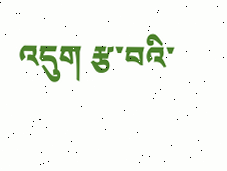འདུག རྩ་བའི་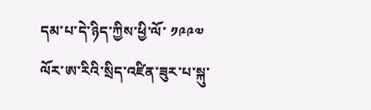དམ་པ་དེ་ཉིད་ཀྱིས་ཕྱི་ལོ་ ༡༩༩༧ ལོར་ཨ་རིའི་སྲིད་འཛིན་ཟུར་པ་སྐུ་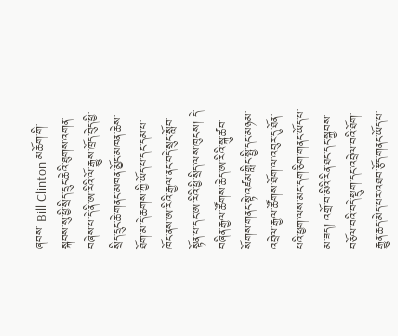ཞབས་ Bill Clinton མཆོག་གི་སྐབས་སུ་ཕྱི་སྲིད་དྲུང་ཆེའི་ཐུགས་འགན་བཞེས་པ་དེ་ནི་ཨ་རིའི་ལོ་རྒྱུས་ཁྲོད་བེུད་ཕྱི་སྲིད་དྲུང་ཆེ་གནང་མཁན་མྱོང་མཁན་ཆེས་ཐོག་མ་དེ་ཆགས་ཀྱི་ཡོད་པ་དང་དམ་པ་ཁོང་ནས་ཨ་རིའི་རྒྱལ་ནང་བདེ་སྲུང་སློབ་སྟོན་པ་དང་ཨ་རིའི་ཕྱི་སྲིད་ལས་ཁུངས། དེ་བཞིན་རྒྱལ་ཚོགས་ཆེད་ཨ་རིའི་སྐུ་ཚབ་སོགས་གནང་སྟེ་འཛམ་གླིང་སྤྱི་དང་མཉམ་འབྲེལ་རྒྱལ་ཚོགས་ཐོག་ལ་འབུར་དུ་ཐོན་པའི་ཕྱག་ལས་མང་དག་ཅིག་གནང་ཡོད་པ་མ་ཟད། འགྲོ་བ་མིའི་རིན་ཐང་དང་སྐྱབས་བཅོལ་བའི་བདེ་སྡུག་དང་འབྲེལ་བའི་ཐོག་རྒྱུན་ཆད་མེད་པར་འཐབ་རྩོད་གནང་ཡོད་པ་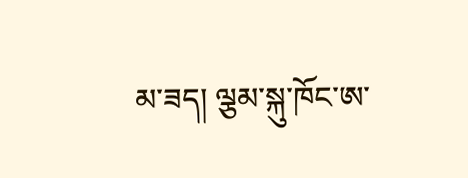མ་ཟད། ལྕམ་སྐུ་ཁོང་ཨ་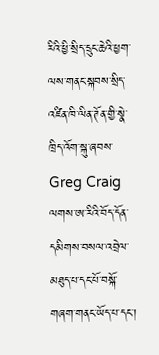རིའི་ཕྱི་སྲིད་དྲུང་ཆེའི་ཕྱག་ལས་གནང་སྐབས་སྲིད་འཛིན་ཁི་ལིན་ཊོན་གྱི་སྣེ་ཁྲིད་འོག་སྐུ་ཞབས་ Greg Craig  ལགས་ཨ་རིའི་བོད་དོན་དམིགས་བསལ་འབྲེལ་མཐུད་པ་དང་པོ་བསྐོ་གཞག་གནང་ཡོད་པ་དང་།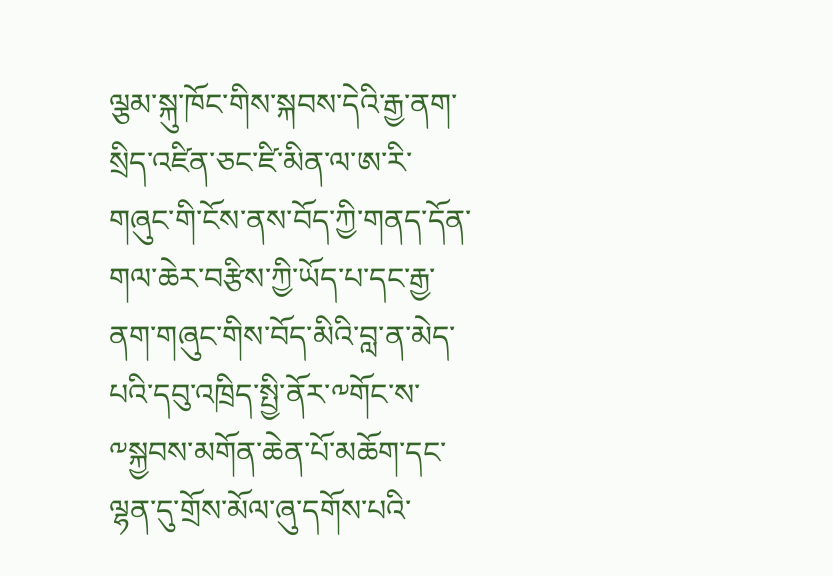ལྕམ་སྐུ་ཁོང་གིས་སྐབས་དེའི་རྒྱ་ནག་སྲིད་འཛིན་ཅང་ཛི་མིན་ལ་ཨ་རི་གཞུང་གི་ངོས་ནས་བོད་ཀྱི་གནད་དོན་གལ་ཆེར་བརྩིས་ཀྱི་ཡོད་པ་དང་རྒྱ་ནག་གཞུང་གིས་བོད་མིའི་བླ་ན་མེད་པའི་དབུ་འཁྲིད་སྤྱི་ནོར་༸གོང་ས་༸སྐྱབས་མགོན་ཆེན་པོ་མཆོག་དང་ལྷན་དུ་གྲོས་མོལ་ཞུ་དགོས་པའི་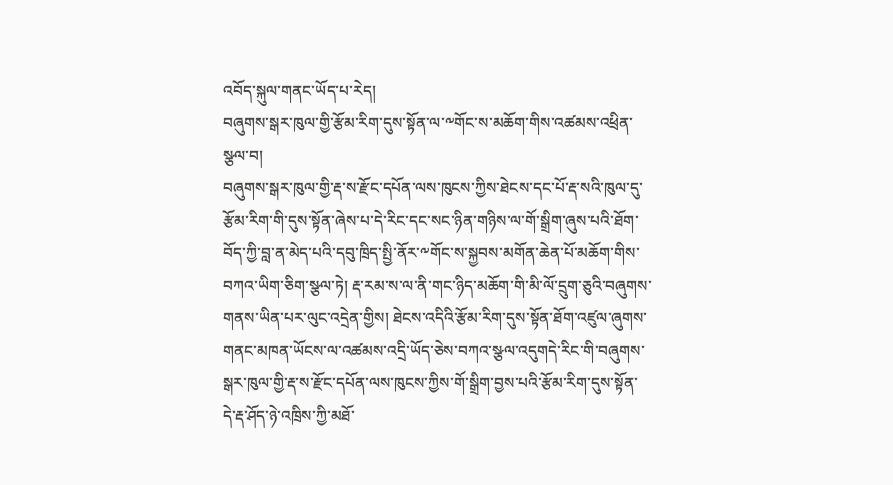འབོད་སྐུལ་གནང་ཡོད་པ་རེད།
བཞུགས་སྒར་ཁུལ་གྱི་རྩོམ་རིག་དུས་སྟོན་ལ་༸གོང་ས་མཆོག་གིས་འཚམས་འཕྲིན་སྩལ་བ།
བཞུགས་སྒར་ཁུལ་གྱི་རྡ་ས་རྫོང་དཔོན་ལས་ཁུངས་ཀྱིས་ཐེངས་དང་པོ་རྡ་སའི་ཁུལ་དུ་རྩོམ་རིག་གི་དུས་སྟོན་ཞེས་པ་དེ་རིང་དང་སང་ཉིན་གཉིས་ལ་གོ་སྒྲིག་ཞུས་པའི་ཐོག་བོད་ཀྱི་བླ་ན་མེད་པའི་དབུ་ཁྲིད་སྤྱི་ནོར་༸གོང་ས་སྐྱབས་མགོན་ཆེན་པོ་མཆོག་གིས་བཀའ་ཡིག་ཅིག་སྩལ་ཏེ། རྡ་རམ་ས་ལ་ནི་གང་ཉིད་མཆོག་གི་མི་ལོ་དྲུག་ཅུའི་བཞུགས་གནས་ཡིན་པར་ལུང་འདྲེན་གྱིས། ཐེངས་འདིའི་རྩོམ་རིག་དུས་སྟོན་ཐོག་འཛུལ་ཞུགས་གནང་མཁན་ཡོངས་ལ་འཚམས་འདྲི་ཡོད་ཅེས་བཀའ་སྩལ་འདུགདེ་རིང་གི་བཞུགས་སྒར་ཁུལ་གྱི་རྡ་ས་རྫོང་དཔོན་ལས་ཁུངས་ཀྱིས་གོ་སྒྲིག་བྱས་པའི་རྩོམ་རིག་དུས་སྟོན་དེ་རྡ་ཤོད་ཉེ་འཁྲིས་ཀྱི་མཐོ་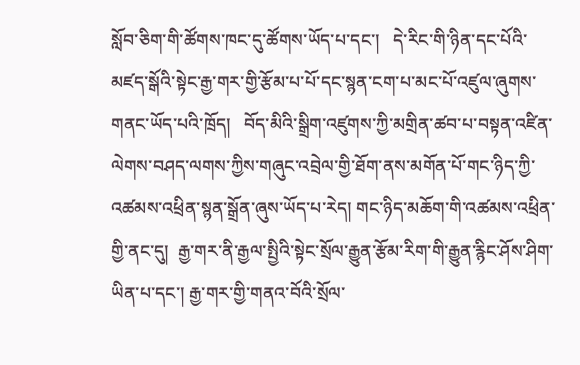སློབ་ཅིག་གི་ཚོགས་ཁང་དུ་ཚོགས་ཡོད་པ་དང་།   དེ་རིང་གི་ཉིན་དང་པོའི་མཛད་སྒོའི་སྟེང་རྒྱ་གར་གྱི་རྩོམ་པ་པོ་དང་སྙན་ངག་པ་མང་པོ་འཛུལ་ཞུགས་གནང་ཡོད་པའི་ཁྲོད།   བོད་མིའི་སྒྲིག་འཛུགས་ཀྱི་མགྲིན་ཚབ་པ་བསྟན་འཛིན་ལེགས་བཤད་ལགས་ཀྱིས་གཞུང་འབྲེལ་གྱི་ཐོག་ནས་མགོན་པོ་གང་ཉིད་ཀྱི་འཚམས་འཕྲིན་སྙན་སྒྲོན་ཞུས་ཡོད་པ་རེད། གང་ཉིད་མཆོག་གི་འཚམས་འཕྲིན་གྱི་ནང་དུ།  རྒྱ་གར་ནི་རྒྱལ་སྤྱིའི་སྟེང་སྲོལ་རྒྱུན་རྩོམ་རིག་གི་རྒྱུན་རྙིང་ཤོས་ཤིག་ཡིན་པ་དང་། རྒྱ་གར་གྱི་གནའ་བོའི་སྲོལ་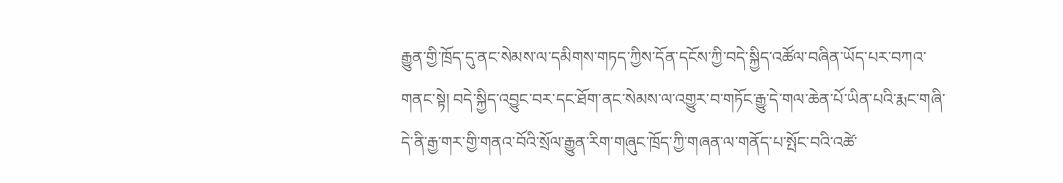རྒྱུན་གྱི་ཁྲོད་དུ་ནང་སེམས་ལ་དམིགས་གཏད་ཀྱིས་དོན་དངོས་ཀྱི་བདེ་སྐྱིད་འཚོལ་བཞིན་ཡོད་པར་བཀའ་གནང་སྟེ། བདེ་སྐྱིད་འབྱུང་བར་དང་ཐོག་ནང་སེམས་ལ་འགྱུར་བ་གཏོང་རྒྱུ་དེ་གལ་ཆེན་པོ་ཡིན་པའི་རྨང་གཞི་དེ་ནི་རྒྱ་གར་གྱི་གནའ་བོའི་སྲོལ་རྒྱུན་རིག་གཞུང་ཁྲོད་ཀྱི་གཞན་ལ་གནོད་པ་སྤོང་བའི་འཚེ་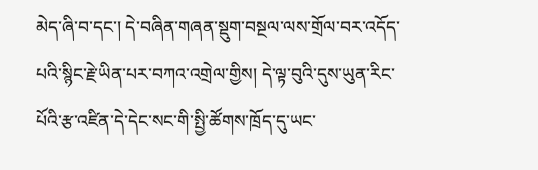མེད་ཞི་བ་དང་། དེ་བཞིན་གཞན་སྡུག་བསྔལ་ལས་གྲོལ་བར་འདོད་པའི་སྙིང་རྗེ་ཡིན་པར་བཀའ་འགྲེལ་གྱིས། དེ་ལྟ་བུའི་དུས་ཡུན་རིང་པོའི་རྩ་འཛིན་དེ་དེང་སང་གི་སྤྱི་ཚོགས་ཁྲོད་དུ་ཡང་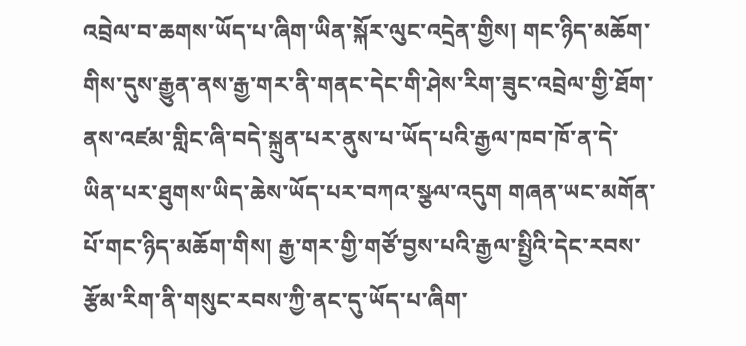འབྲེལ་བ་ཆགས་ཡོད་པ་ཞིག་ཡིན་སྐོར་ལུང་འདྲེན་གྱིས། གང་ཉིད་མཆོག་གིས་དུས་རྒྱུན་ནས་རྒྱ་གར་ནི་གནང་དེང་གི་ཤེས་རིག་ཟུང་འབྲེལ་གྱི་ཐོག་ནས་འཛམ་གླིང་ཞི་བདེ་སྐྲུན་པར་ནུས་པ་ཡོད་པའི་རྒྱལ་ཁབ་ཁོ་ན་དེ་ཡིན་པར་ཐུགས་ཡིད་ཆེས་ཡོད་པར་བཀའ་སྩལ་འདུག གཞན་ཡང་མགོན་པོ་གང་ཉིད་མཆོག་གིས། རྒྱ་གར་གྱི་གཙོ་བྱས་པའི་རྒྱལ་སྤྱིའི་དེང་རབས་རྩོམ་རིག་ནི་གསུང་རབས་ཀྱི་ནང་དུ་ཡོད་པ་ཞིག་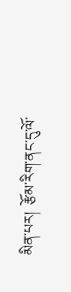མིན་པར།  རྩོམ་རིག་ནང་དུ་ལོ་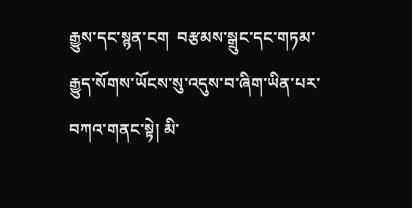རྒྱུས་དང་སྙན་ངག  བརྩམས་སྒྲུང་དང་གཏམ་རྒྱུད་སོགས་ཡོངས་སུ་འདུས་བ་ཞིག་ཡིན་པར་བཀའ་གནང་སྟེ། མི་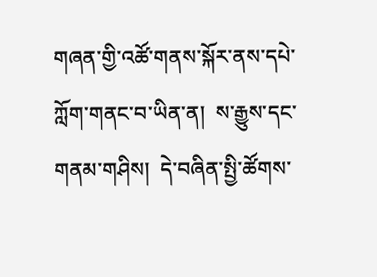གཞན་གྱི་འཚོ་གནས་སྐོར་ནས་དཔེ་ཀློག་གནང་བ་ཡིན་ན།  ས་རྒྱུས་དང་གནམ་གཤིས།  དེ་བཞིན་སྤྱི་ཚོགས་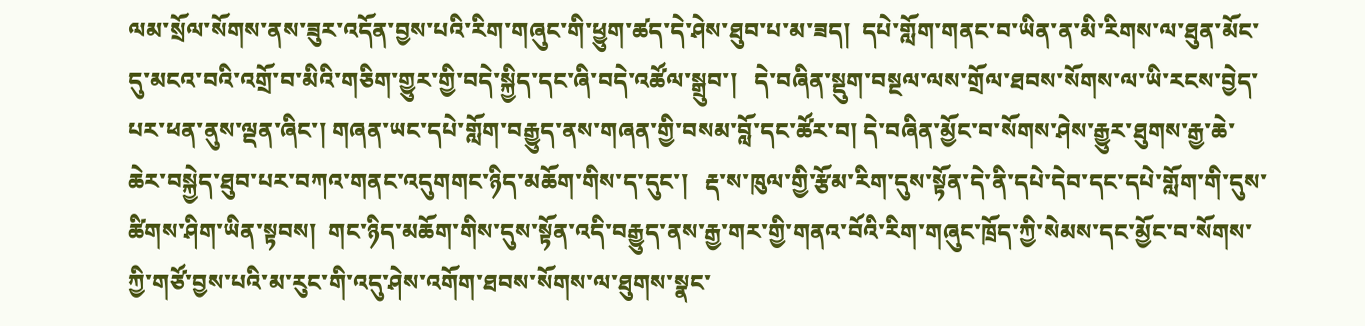ལམ་སྲོལ་སོགས་ནས་ཟུར་འདོན་བྱས་པའི་རིག་གཞུང་གི་ཕྱུག་ཚད་དེ་ཤེས་ཐུབ་པ་མ་ཟད།  དཔེ་གློག་གནང་བ་ཡིན་ན་མི་རིགས་ལ་ཐུན་མོང་དུ་མངའ་བའི་འགྲོ་བ་མིའི་གཅིག་གྱུར་གྱི་བདེ་སྐྱིད་དང་ཞི་བདེ་འཚོལ་སྒྲུབ་།   དེ་བཞིན་སྡུག་བསྔལ་ལས་གྲོལ་ཐབས་སོགས་ལ་ཡི་རངས་བྱེད་པར་ཕན་ནུས་ལྡན་ཞིང་། གཞན་ཡང་དཔེ་གློག་བརྒྱུད་ནས་གཞན་གྱི་བསམ་བློ་དང་ཚོར་བ། དེ་བཞིན་མྱོང་བ་སོགས་ཤེས་རྒྱུར་ཐུགས་རྒྱ་ཆེ་ཆེར་བསྐྱེད་ཐུབ་པར་བཀའ་གནང་འདུགགང་ཉིད་མཆོག་གིས་ད་དུང་།   རྡ་ས་ཁུལ་གྱི་རྩོམ་རིག་དུས་སྟོན་དེ་ནི་དཔེ་དེབ་དང་དཔེ་གློག་གི་དུས་ཚིགས་ཤིག་ཡིན་སྟབས།  གང་ཉིད་མཆོག་གིས་དུས་སྟོན་འདི་བརྒྱུད་ནས་རྒྱ་གར་གྱི་གནའ་བོའི་རིག་གཞུང་ཁྲོད་ཀྱི་སེམས་དང་མྱོང་བ་སོགས་ཀྱི་གཙོ་བྱས་པའི་མ་རུང་གི་འདུ་ཤེས་འགོག་ཐབས་སོགས་ལ་ཐུགས་སྣང་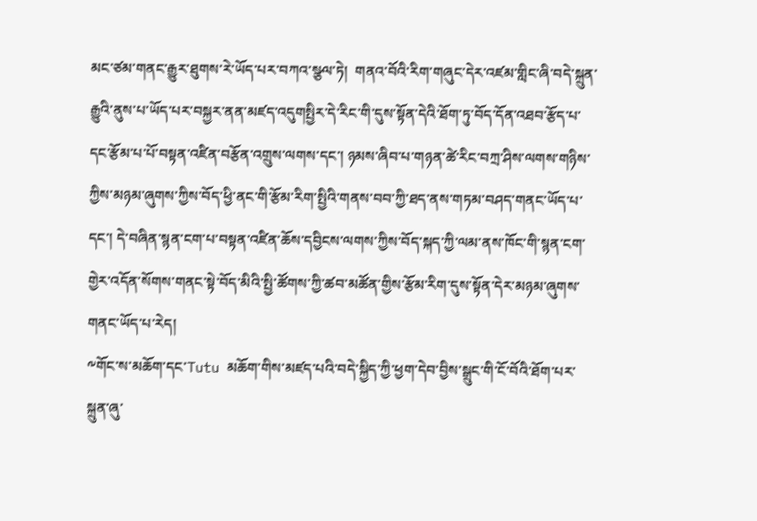མང་ཙམ་གནང་རྒྱུར་ཐུགས་རེ་ཡོད་པར་བཀའ་སྩལ་ཏེ།  གནའ་བོའི་རིག་གཞུང་དེར་འཛམ་གླིང་ཞི་བདེ་སྐྲུན་རྒྱུའི་ནུས་པ་ཡོད་པར་བསྐྱར་ནན་མཛད་འདུགསྤྱིར་དེ་རིང་གི་དུས་སྟོན་དེའི་ཐོག་ཏུ་བོད་དོན་འཐབ་རྩོད་པ་དང་རྩོམ་པ་པོ་བསྟན་འཛིན་བརྩོན་འགྲུས་ལགས་དང་། ཉམས་ཞིབ་པ་གཉན་ཚེ་རིང་བཀྲ་ཤིས་ལགས་གཉིས་ཀྱིས་མཉམ་ཞུགས་ཀྱིས་བོད་ཕྱི་ནང་གི་རྩོམ་རིག་སྤྱིའི་གནས་བབ་ཀྱི་ཐད་ནས་གཏམ་བཤད་གནང་ཡོད་པ་དང་། དེ་བཞིན་སྙན་ངག་པ་བསྟན་འཛིན་ཆོས་དབྱིངས་ལགས་ཀྱིས་བོད་སྐད་ཀྱི་ལམ་ནས་ཁོང་གི་སྙན་ངག་གྱེར་འདོན་སོགས་གནང་སྟེ་བོད་མིའི་སྤྱི་ཚོགས་ཀྱི་ཚབ་མཚོན་གྱིས་རྩོམ་རིག་དུས་སྟོན་དེར་མཉམ་ཞུགས་གནང་ཡོད་པ་རེད།
༸གོང་ས་མཆོག་དང་Tutu མཆོག་གིས་མཛད་པའི་བདེ་སྐྱིད་ཀྱི་ཕྱག་དེབ་བྱིས་སྒྲུང་གི་ངོ་བོའི་ཐོག་པར་སྐྲུན་ཞུ་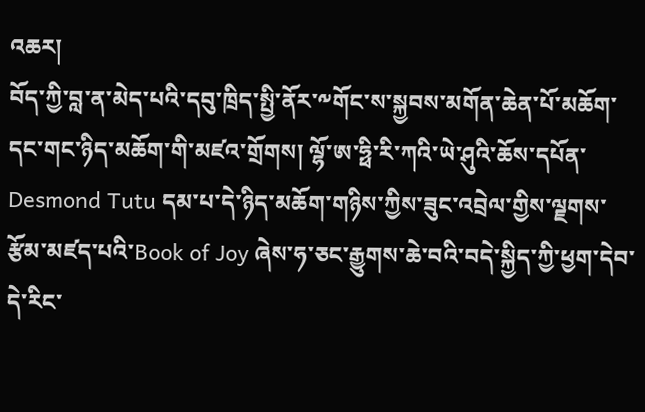འཆར།
བོད་ཀྱི་བླ་ན་མེད་པའི་དབུ་ཁྲིད་སྤྱི་ནོར་༸གོང་ས་སྐྱབས་མགོན་ཆེན་པོ་མཆོག་དང་གང་ཉིད་མཆོག་གི་མཛའ་གྲོགས། ལྷོ་ཨ་ཧྥི་རི་ཀའི་ཡེ་ཤུའི་ཆོས་དཔོན་Desmond Tutu དམ་པ་དེ་ཉིད་མཆོག་གཉིས་ཀྱིས་ཟུང་འབྲེལ་གྱིས་ལྗགས་རྩོམ་མཛད་པའི་Book of Joy ཞེས་ཧ་ཅང་རྒྱུགས་ཆེ་བའི་བདེ་སྐྱིད་ཀྱི་ཕྱག་དེབ་དེ་རིང་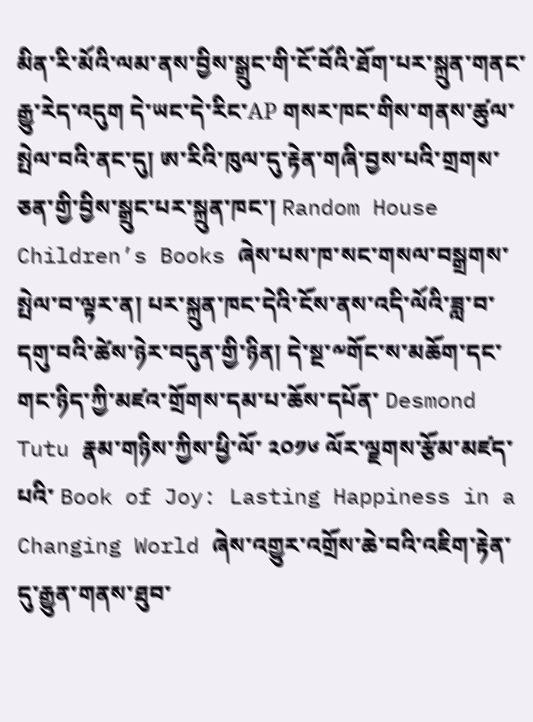མིན་རི་མོའི་ལམ་ནས་བྱིས་སྒྲུང་གི་ངོ་བོའི་ཐོག་པར་སྐྲུན་གནང་རྒྱུ་རེད་འདུག དེ་ཡང་དེ་རིང་AP གསར་ཁང་གིས་གནས་ཚུལ་སྤེལ་བའི་ནང་དུ། ཨ་རིའི་ཁུལ་དུ་རྟེན་གཞི་བྱས་པའི་གྲགས་ཅན་གྱི་བྱིས་སྒྲུང་པར་སྐྲུན་ཁང་། Random House Children’s Books ཞེས་པས་ཁ་སང་གསལ་བསྒྲགས་སྤེལ་བ་ལྟར་ན། པར་སྐྲུན་ཁང་དེའི་ངོས་ནས་འདི་ལོའི་ཟླ་བ་དགུ་བའི་ཚེས་ཉེར་བདུན་གྱི་ཉིན། དེ་སྔ་༸གོང་ས་མཆོག་དང་གང་ཉིད་ཀྱི་མཛའ་གྲོགས་དམ་པ་ཆོས་དཔོན་ Desmond Tutu རྣམ་གཉིས་ཀྱིས་ཕྱི་ལོ་ ༢༠༡༦ ལོར་ལྗགས་རྩོམ་མཛད་པའི་ Book of Joy: Lasting Happiness in a Changing World ཞེས་འགྱུར་འགྲོས་ཆེ་བའི་འཇིག་རྟེན་དུ་རྒྱུན་གནས་ཐུབ་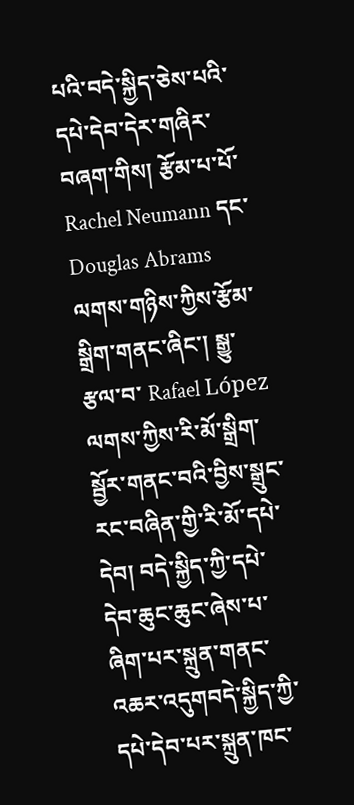པའི་བདེ་སྐྱིད་ཅེས་པའི་དཔེ་དེབ་དེར་གཞིར་བཞག་གིས། རྩོམ་པ་པོ་ Rachel Neumann དང་Douglas Abrams ལགས་གཉིས་ཀྱིས་རྩོམ་སྒྲིག་གནང་ཞིང་། སྒྱུ་རྩལ་བ་ Rafael López ལགས་ཀྱིས་རི་མོ་སྒྲིག་སྦྱོར་གནང་བའི་བྱིས་སྒྲུང་རང་བཞིན་གྱི་རི་མོ་དཔེ་དེབ། བདེ་སྐྱིད་ཀྱི་དཔེ་དེབ་ཆུང་ཆུང་ཞེས་པ་ཞིག་པར་སྐྲུན་གནང་འཆར་འདུགབདེ་སྐྱིད་ཀྱི་དཔེ་དེབ་པར་སྐྲུན་ཁང་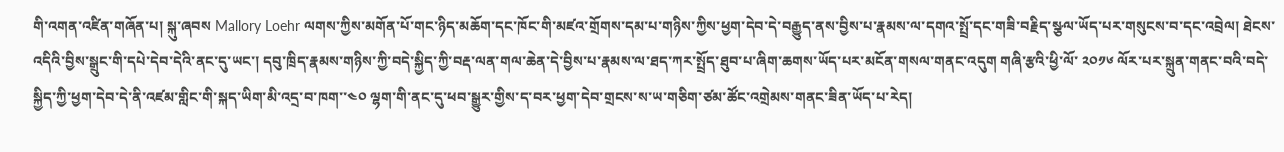གི་འགན་འཛིན་གཞོན་པ། སྐུ་ཞབས Mallory Loehr ལགས་ཀྱིས་མགོན་པོ་གང་ཉིད་མཆོག་དང་ཁོང་གི་མཛའ་གྲོགས་དམ་པ་གཉིས་ཀྱིས་ཕྱག་དེབ་དེ་བརྒྱུད་ནས་བྱིས་པ་རྣམས་ལ་དགའ་སྤྲོ་དང་གཟི་བརྗིད་སྩལ་ཡོད་པར་གསུངས་བ་དང་འབྲེལ། ཐེངས་འདིའི་བྱིས་སྒྲུང་གི་དཔེ་དེབ་དེའི་ནང་དུ་ཡང་། དབུ་ཁྲིད་རྣམས་གཉིས་ཀྱི་བདེ་སྐྱིད་ཀྱི་བརྡ་ལན་གལ་ཆེན་དེ་བྱིས་པ་རྣམས་ལ་ཐད་ཀར་སྤྲོད་ཐུབ་པ་ཞིག་ཆགས་ཡོད་པར་མངོན་གསལ་གནང་འདུག གཞི་རྩའི་ཕྱི་ལོ་ ༢༠༡༦ ལོར་པར་སྐྲུན་གནང་བའི་བདེ་སྐྱིད་ཀྱི་ཕྱག་དེབ་དེ་ནི་འཛམ་གླིང་གི་སྐད་ཡིག་མི་འདྲ་བ་ཁག་་༤༠ ལྷག་གི་ནང་དུ་ཕབ་སྒྱུར་གྱིས་ད་བར་ཕྱག་དེབ་གྲངས་ས་ཡ་གཅིག་ཙམ་ཚོང་འགྲེམས་གནང་ཟིན་ཡོད་པ་རེད།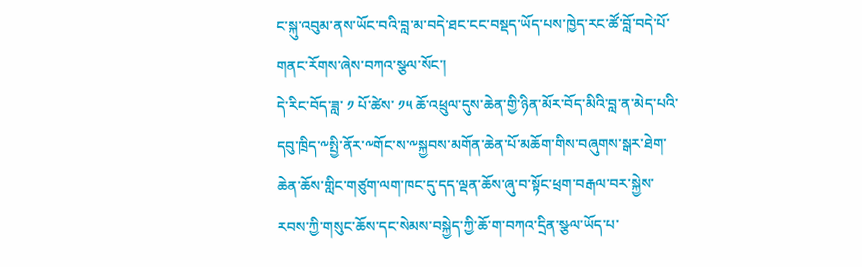ང་སྐུ་འབུམ་ནས་ཡོང་བའི་བླ་མ་བདེ་ཐང་ངང་བསྡད་ཡོད་པས་ཁྱེད་རང་ཚོ་བློ་བདེ་པོ་གནང་རོགས་ཞེས་བཀའ་སྩལ་སོང་།
དེ་རིང་བོད་ཟླ་ ༡ པོ་ཚེས་ ༡༥ ཆོ་འཕྲུལ་དུས་ཆེན་གྱི་ཉིན་མོར་བོད་མིའི་བླ་ན་མེད་པའི་དབུ་ཁྲིད་༸སྤྱི་ནོར་༸གོང་ས་༸སྐྱབས་མགོན་ཆེན་པོ་མཆོག་གིས་བཞུགས་སྒར་ཐེག་ཆེན་ཆོས་གླིང་གཙུག་ལག་ཁང་དུ་དད་ལྡན་ཆོས་ཞུ་བ་སྟོང་ཕྲག་བརྒལ་བར་སྐྱེས་རབས་ཀྱི་གསུང་ཆོས་དང་སེམས་བསྐྱེད་ཀྱི་ཆོ་ག་བཀའ་དྲིན་སྩལ་ཡོད་པ་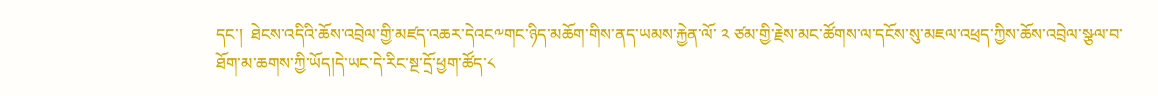དང་།  ཐེངས་འདིའི་ཆོས་འབྲེལ་གྱི་མཛད་འཆར་དེའང༸གང་ཉིད་མཆོག་གིས་ནད་ཡམས་རྐྱེན་ལོ་ ༢ ཙམ་གྱི་རྗེས་མང་ཚོགས་ལ་དངོས་སུ་མཇལ་འཕྲད་ཀྱིས་ཆོས་འབྲེལ་སྩལ་བ་ཐོག་མ་ཆགས་ཀྱི་ཡོད།དེ་ཡང་དེ་རིང་སྔ་དྲོ་ཕྱག་ཚོད་༨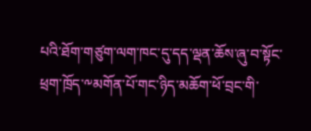པའི་ཐོག་གཙུག་ལག་ཁང་དུ་དད་ལྡན་ཆོས་ཞུ་བ་སྟོང་ཕྲག་ཁྲོད་༸མགོན་པོ་གང་ཉིད་མཆོག་ཕོ་བྲང་གི་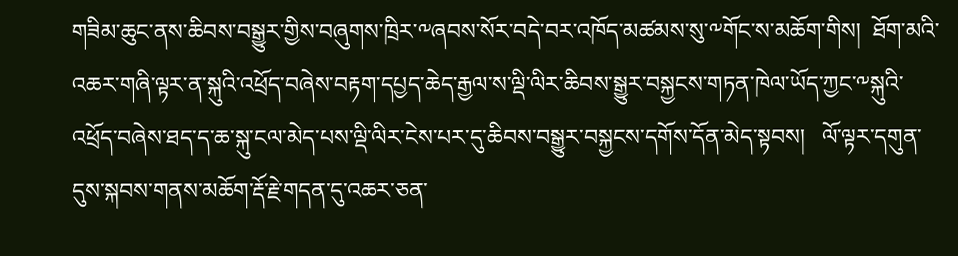གཟིམ་ཆུང་ནས་ཆིབས་བསྒྱུར་གྱིས་བཞུགས་ཁྲིར་༸ཞབས་སོར་བདེ་བར་འཁོད་མཚམས་སུ་༸གོང་ས་མཆོག་གིས།  ཐོག་མའི་འཆར་གཞི་ལྟར་ན་སྐུའི་འཕྲོད་བཞེས་བརྟག་དཔྱད་ཆེད་རྒྱལ་ས་ལྡི་ལིར་ཆིབས་སྒྱུར་བསྐྱངས་གཏན་ཁེལ་ཡོད་ཀྱང་༸སྐུའི་འཕྲོད་བཞེས་ཐད་ད་ཆ་སྐུ་ངལ་མེད་པས་ལྡི་ལིར་ངེས་པར་དུ་ཆིབས་བསྒྱུར་བསྐྱངས་དགོས་དོན་མེད་སྟབས།   ལོ་ལྟར་དགུན་དུས་སྐབས་གནས་མཆོག་རྡོ་རྗེ་གདན་དུ་འཆར་ཅན་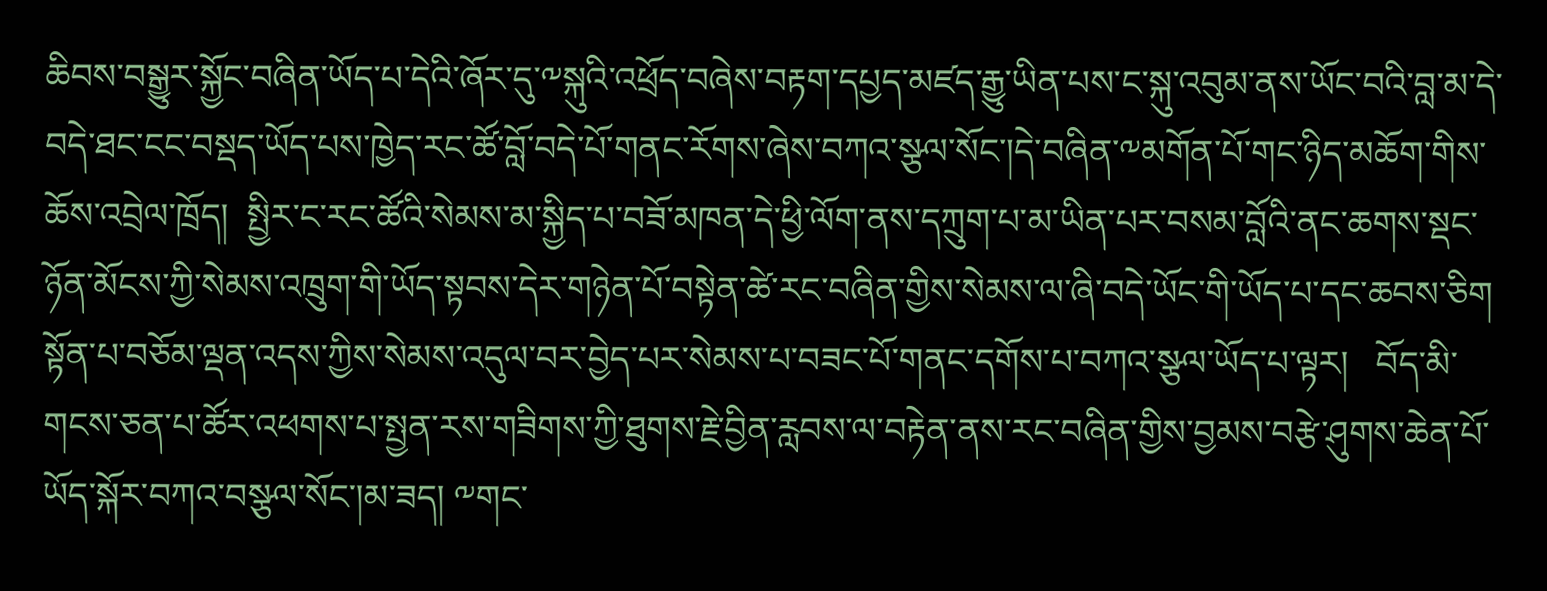ཆིབས་བསྒྱུར་སྐྱོང་བཞིན་ཡོད་པ་དེའི་ཞོར་དུ་༸སྐུའི་འཕྲོད་བཞེས་བརྟག་དཔྱད་མཛད་རྒྱུ་ཡིན་པས་ང་སྐུ་འབུམ་ནས་ཡོང་བའི་བླ་མ་དེ་བདེ་ཐང་ངང་བསྡད་ཡོད་པས་ཁྱེད་རང་ཚོ་བློ་བདེ་པོ་གནང་རོགས་ཞེས་བཀའ་སྩལ་སོང་།དེ་བཞིན་༸མགོན་པོ་གང་ཉིད་མཆོག་གིས་ཆོས་འབྲེལ་ཁྲོད།  སྤྱིར་ང་རང་ཚོའི་སེམས་མ་སྐྱིད་པ་བཟོ་མཁན་དེ་ཕྱི་ལོག་ནས་དཀྲུག་པ་མ་ཡིན་པར་བསམ་བློའི་ནང་ཆགས་སྡང་ཉོན་མོངས་ཀྱི་སེམས་འཁྲུག་གི་ཡོད་སྟབས་དེར་གཉེན་པོ་བསྟེན་ཚེ་རང་བཞིན་གྱིས་སེམས་ལ་ཞི་བདེ་ཡོང་གི་ཡོད་པ་དང་ཆབས་ཅིག     སྟོན་པ་བཅོམ་ལྡན་འདས་ཀྱིས་སེམས་འདུལ་བར་བྱེད་པར་སེམས་པ་བཟང་པོ་གནང་དགོས་པ་བཀའ་སྩལ་ཡོད་པ་ལྟར།   བོད་མི་གངས་ཅན་པ་ཚོར་འཕགས་པ་སྤྱན་རས་གཟིགས་ཀྱི་ཐུགས་རྗེ་བྱིན་རླབས་ལ་བརྟེན་ནས་རང་བཞིན་གྱིས་བྱམས་བརྩེ་ཤུགས་ཆེན་པོ་ཡོད་སྐོར་བཀའ་བསྩལ་སོང་།མ་ཟད། ༸གང་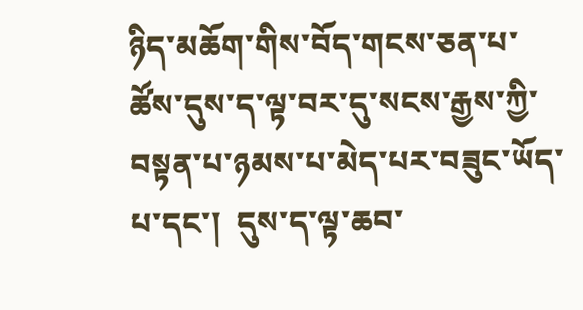ཉིད་མཆོག་གིས་བོད་གངས་ཅན་པ་ཚོས་དུས་ད་ལྟ་བར་དུ་སངས་རྒྱས་ཀྱི་བསྟན་པ་ཉམས་པ་མེད་པར་བཟུང་ཡོད་པ་དང་།  དུས་ད་ལྟ་ཆབ་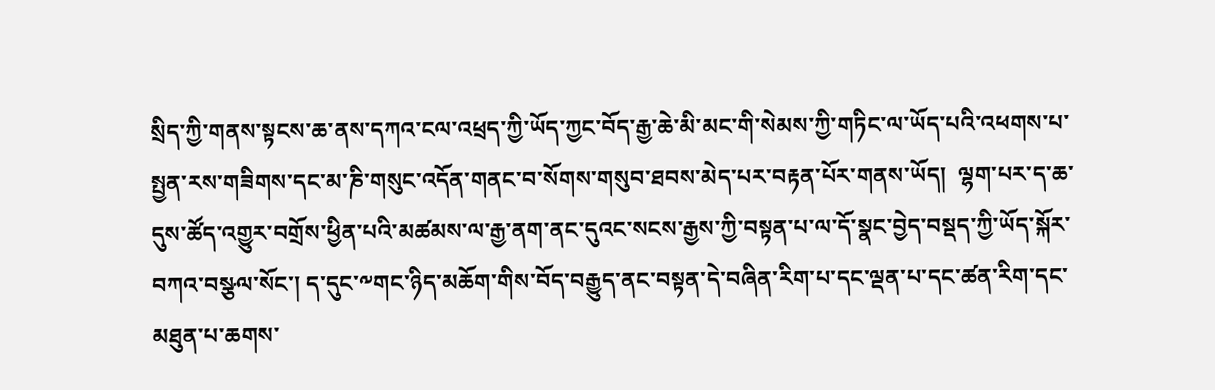སྲིད་ཀྱི་གནས་སྟངས་ཆ་ནས་དཀའ་ངལ་འཕྲད་ཀྱི་ཡོད་ཀྱང་བོད་རྒྱ་ཆེ་མི་མང་གི་སེམས་ཀྱི་གཏིང་ལ་ཡོད་པའི་འཕགས་པ་སྤྱན་རས་གཟིགས་དང་མ་ཎི་གསུང་འདོན་གནང་བ་སོགས་གསུབ་ཐབས་མེད་པར་བརྟན་པོར་གནས་ཡོད།  ལྷག་པར་ད་ཆ་དུས་ཚོད་འགྱུར་བགྲོས་ཕྱིན་པའི་མཚམས་ལ་རྒྱ་ནག་ནང་དུའང་སངས་རྒྱས་ཀྱི་བསྟན་པ་ལ་དོ་སྣང་བྱེད་བསྡད་ཀྱི་ཡོད་སྐོར་བཀའ་བསྩལ་སོང་། ད་དུང་༸གང་ཉིད་མཆོག་གིས་བོད་བརྒྱུད་ནང་བསྟན་དེ་བཞིན་རིག་པ་དང་ལྡན་པ་དང་ཚན་རིག་དང་མཐུན་པ་ཆགས་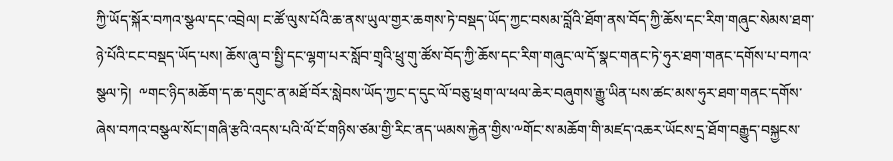ཀྱི་ཡོད་སྐོར་བཀའ་སྩལ་དང་འབྲེལ། ང་ཚོ་ལུས་པོའི་ཆ་ནས་ཡུལ་གྱར་ཆགས་ཏེ་བསྡད་ཡོད་ཀྱང་བསམ་བློའི་ཐོག་ནས་བོད་ཀྱི་ཆོས་དང་རིག་གཞུང་སེམས་ཐག་ཉེ་པོའི་ངང་བསྡད་ཡོད་པས། ཆོས་ཞུ་བ་སྤྱི་དང་ལྷག་པར་སློབ་གྲྭའི་ཕྲུ་གུ་ཚོས་བོད་ཀྱི་ཆོས་དང་རིག་གཞུང་ལ་དོ་སྣང་གནང་ཏེ་ཧུར་ཐག་གནང་དགོས་པ་བཀའ་སྩལ་ཏེ།  ༸གང་ཉིད་མཆོག་ད་ཆ་དགུང་ན་མཐོ་བོར་སླེབས་ཡོད་ཀྱང་ད་དུང་ལོ་བཅུ་ཕྲག་ལ་ཕལ་ཆེར་བཞུགས་རྒྱུ་ཡིན་པས་ཚང་མས་ཧུར་ཐག་གནང་དགོས་ཞེས་བཀའ་བསྩལ་སོང་།གཞི་རྩའི་འདས་པའི་ལོ་ངོ་གཉིས་ཙམ་གྱི་རིང་ནད་ཡམས་རྐྱེན་གྱིས་༸གོང་ས་མཆོག་གི་མཛད་འཆར་ཡོངས་དྲ་ཐོག་བརྒྱུད་བསྐྱངས་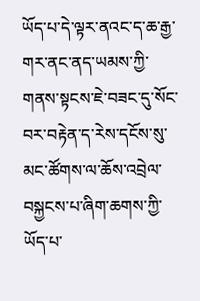ཡོད་པ་དེ་ལྟར་ནའང་ད་ཆ་རྒྱ་གར་ནང་ནད་ཡམས་ཀྱི་གནས་སྟངས་ཇེ་བཟང་དུ་སོང་བར་བརྟེན་ད་རེས་དངོས་སུ་མང་ཚོགས་ལ་ཆོས་འབྲེལ་བསྐྱངས་པ་ཞིག་ཆགས་ཀྱི་ཡོད་པ་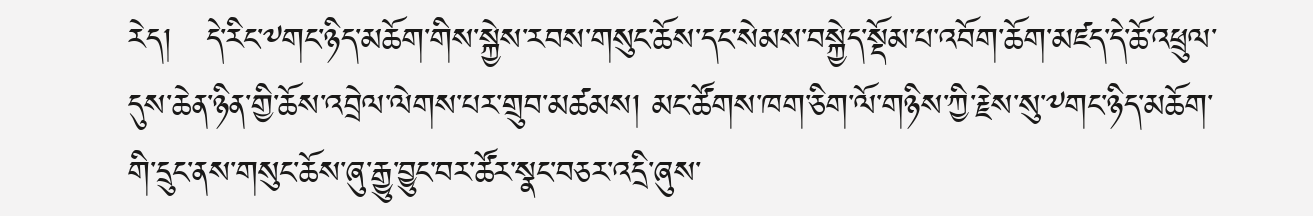རེད།   དེ་རིང་༸གང་ཉིད་མཆོག་གིས་སྐྱེས་རབས་གསུང་ཆོས་དང་སེམས་བསྐྱེད་སྡོམ་པ་འབོག་ཆོག་མཛད་དེ་ཆོ་འཕྲུལ་དུས་ཆེན་ཉིན་གྱི་ཆོས་འབྲེལ་ལེགས་པར་གྲུབ་མཚམས། མང་ཚོགས་ཁག་ཅིག་ལོ་གཉིས་ཀྱི་རྗེས་སུ་༸གང་ཉིད་མཆོག་གི་དྲུང་ནས་གསུང་ཆོས་ཞུ་རྒྱུ་བྱུང་བར་ཚོར་སྣང་བཅར་འདྲི་ཞུས་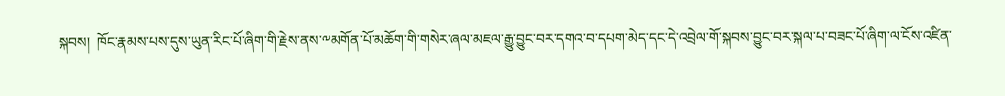སྐབས།  ཁོང་རྣམས་པས་དུས་ཡུན་རིང་པོ་ཞིག་གི་རྗེས་ནས་༸མགོན་པོ་མཆོག་གི་གསེར་ཞལ་མཇལ་རྒྱུ་བྱུང་བར་དགའ་བ་དཔག་མེད་དང་དེ་འབྲེལ་གོ་སྐབས་བྱུང་བར་སྐལ་པ་བཟང་པོ་ཞིག་ལ་ངོས་འཛིན་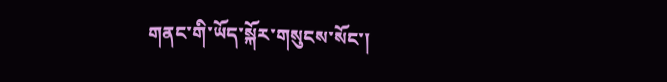གནང་གི་ཡོད་སྐོར་གསུངས་སོང་།